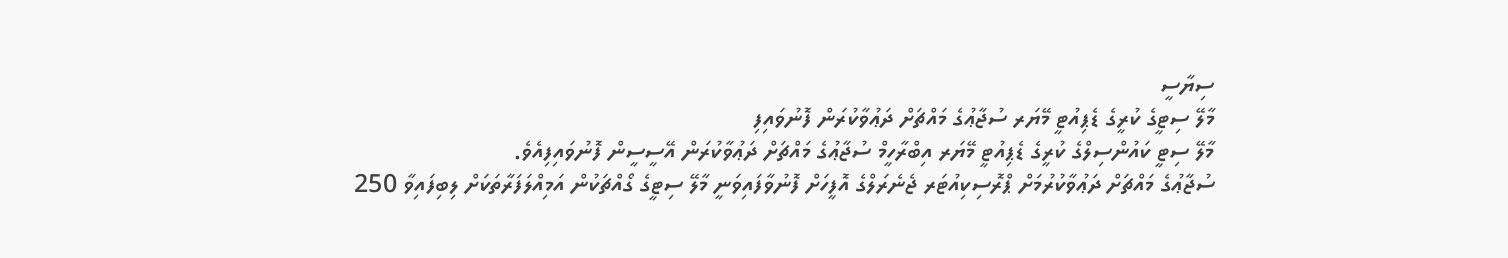ސިޔާސީ
މާލޭ ސިޓީގެ ކުރީގެ ޑެޕިއުޓީ މޭޔަރ ސުޖާޢުގެ މައްޗަށް ދަޢުވާކުރަން ފޮނުވައިފި
މާލޭ ސިޓީ ކައުންސިލްގެ ކުރީގެ ޑެޕިއުޓީ މޭޔަރ އިބްރާހީމް ސުޖާޢުގެ މައްޗަށް ދަޢުވާކުރަން އޭސީސީން ފޮނުވައިފިއެވެ.
ސުޖާޢުގެ މައްޗަށް ދަޢުވާކުރުމަށް ޕްރޮސިކިއުޓަރ ޖެނެރަލްގެ އޮފީހަށް ފޮނުވާފައިވަނީ މާލޭ ސިޓީގެ ގޯއްޗަކުން އަމިއްލަފަރާތަކަށް ލިބިފައިވާ 250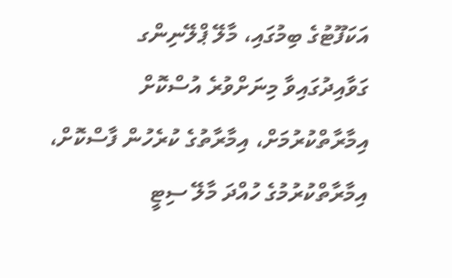އަކަފޫޓުގެ ބިމުގައި، މާލޭ ޕްލޭނިންގ ގަވާއިދުގައިވާ މިނަށްވުރެ އުސްކޮށް އިމާރާތްކުރުމަށް، އިމާރާތުގެ ކުރެހުން ފާސްކޮށް، އިމާރާތްކުރުމުގެ ހުއްދަ މާލޭ ސިޓީ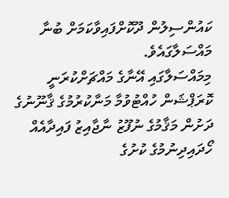ކައުންސިލުން ދޫކޮށްފައިވާކަމަށް ބުނާ މައްސަލާގައެވެ.
މިމައްސަލާގައި އޭނާގެ މައްޗަށްކުރަނީ ކޮރަޕްޝަން ހުއްޓުވުމާ މަނާކުރުމުގެ ޤާނޫނުގެ ދަށުން މަޤާމުގެ ނުފޫޒު ނާޖާއިޒު ފައިދާއެއް ހޯދައިދިނުމުގެ ކުށުގެ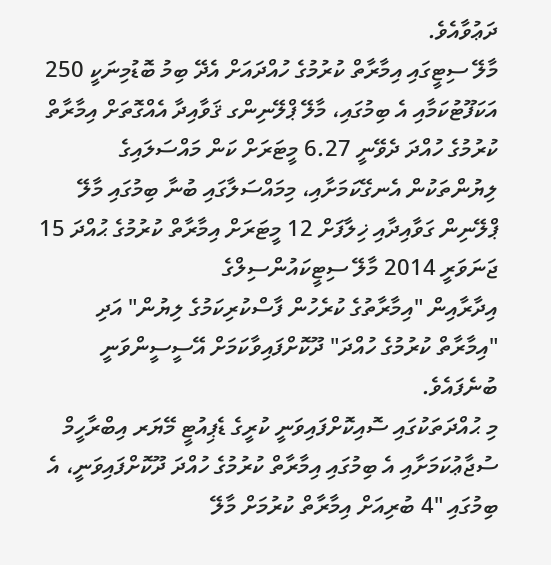ދަޢުވާއެވެ.
މާލޭ ސިޓީގައި އިމާރާތް ކުރުމުގެ ހުއްދައަށް އެދޭ ބިމު ބޮޑުމިނަކީ 250 އަކަފޫޓުކަމާއި އެ ބިމުގައި، މާލޭ ޕްލޭނިންގ ޤަވާއިދާ އެއްގޮތަށް އިމާރާތް ކުރުމުގެ ހުއްދަ ދެވޭނީ 6.27 މީޓަރަށް ކަން މައްސަލައިގެ ލިޔުންތަކުން އެނގޭކަމަށާއި، މިމައްސަލާގައި ބުނާ ބިމުގައި މާލޭ ޕްލޭނިން ގަވާއިދާއި ޚިލާފަށް 12 މީޓަރަށް އިމާރާތް ކުރުމުގެ ޙުއްދަ 15 ޖަނަވަރީ 2014 މާލޭ ސިޓީކައުންސިލްގެ
އިދާރާއިން "އިމާރާތުގެ ކުރެހުން ފާސްކުރިކަމުގެ ލިޔުން" އަދި "އިމާރާތް ކުރުމުގެ ހުއްދަ" ދޫކޮށްފައިވާކަމަށް އޭސީސީންވަނީ ބުނެފައެވެ.
މި ޙުއްދަތަކުގައި ސޮއިކޮށްފައިވަނީ ކުރީގެ ޑެޕިއުޓީ މޭޔަރ އިބްރާހީމް ސުޖާޢުކަމަށާއި އެ ބިމުގައި އިމާރާތް ކުރުމުގެ ހުއްދަ ދޫކޮށްފައިވަނީ، އެ ބިމުގައި "4 ބުރިއަށް އިމާރާތް ކުރުމަށް މާލޭ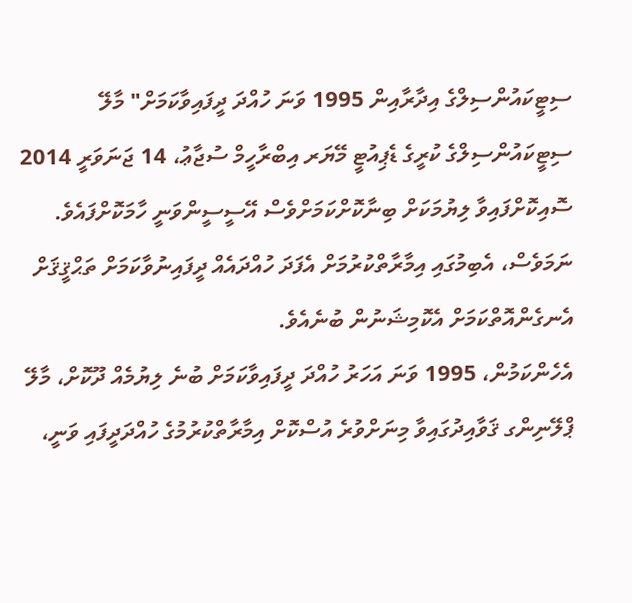ސިޓީކައުންސިލްގެ އިދާރާއިން 1995 ވަނަ ހުއްދަ ދީފައިވާކަމަށް" މާލޭ ސިޓީކައުންސިލްގެ ކުރީގެ ޑެޕިއުޓީ މޭޔަރ އިބްރާހީމް ސުޖާޢު، 14 ޖަނަވަރީ 2014 ސޮއިކޮށްފައިވާ ލިޔުމަކަށް ބިނާކޮށްކަމަށްވެސް އޭސީސީންވަނީ ހާމަކޮށްފައެވެ.
ނަމަވެސް، އެބިމުގައި އިމާރާތްކުރުމަށް އެފަދަ ހުއްދައެއް ދީފައިނުވާކަމަށް ތަޙްޤީޤަށް އެނގެންއޮތްކަމަށް އެކޮމިޝަނުން ބުނެއެވެ.
އެހެންކަމުން، 1995 ވަނަ އަހަރު ހުއްދަ ދީފައިވާކަމަށް ބުނެ ލިޔުމެއް ދޫކޮށް، މާލޭ ޕްލޭނިންގ ޤަވާއިދުގައިވާ މިނަށްވުރެ އުސްކޮށް އިމާރާތްކުރުމުގެ ހުއްދަދީފައި ވަނީ،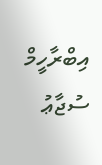އިބްރާހީމް ސުޖާޢު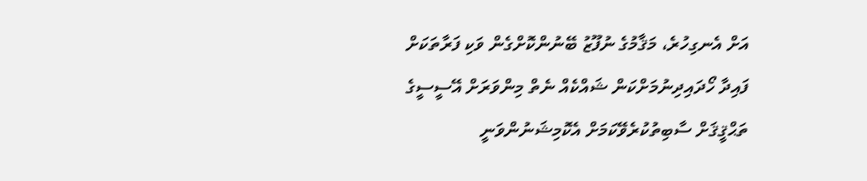އަށް އެނގިހުރެ، މަޤާމުގެ ނުފޫޒު ބޭނުންކޮށްގެން ވަކި ފަރާތަކަށް ފައިދާ ހޯދައިދިނުމަށްކަން ޝައްކެއް ނެތް މިންވަރަށް އޭސީސީގެ ތަޙްޤީޤަށް ސާބިތުކުރެވޭކަމަށް އެކޮމިޝަނުންވަނީ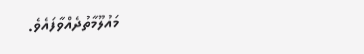މައުލޫމާތުދެއްވާފައެވެ.